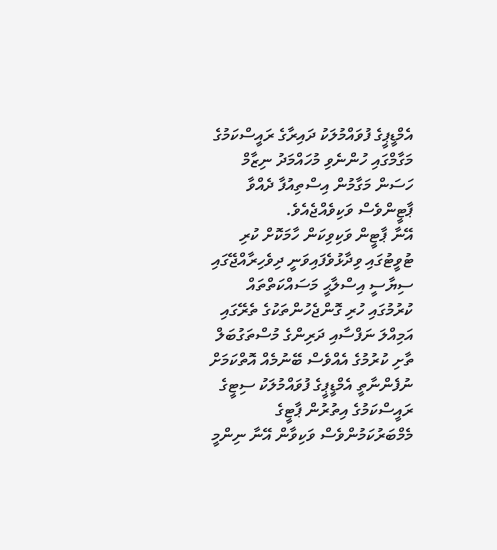އެމްޑީޕީގެ ފުވައްމުލަކު ދައިރާގެ ރައީސްކަމުގެ މަގާމްގައި ހުންނެވި މުހައްމަދު ނިޒާމް ހަސަން މަގާމުން އިސްތިއުފާ ދެއްވާ ޕާޓީންވެސް ވަކިވެއްޖެއެވެ.
އޭނާ ޕާޓީން ވަކިވިކަން ހާމަކޮށް ކުރި ޓުވީޓުގައި ވިދާޅުވެފައިވަނީ ދިވެހިރާއްޖޭގައި ސިޔާސީ އިސްލާޙީ މަސައްކަތްތައް ކުރުމުގައި ހުރި ގޮންޖެހުންތަކުގެ ތެރޭގައި އަމިއްލަ ނަފްސާއި ދަރިންގެ މުސްތަގުބަލް ތާށި ކުރުމުގެ އެއްވެސް ބޭނުމެއް އޮތްކަމަށް ނުފެންނާތީ އެމްޑީޕީގެ ފުވައްމުލަކު ސިޓީގެ ރައީސްކަމުގެ އިތުރުން ޕާޓީގެ މެމްބަރުކަމުންވެސް ވަކިވާން އޭނާ ނިންމީ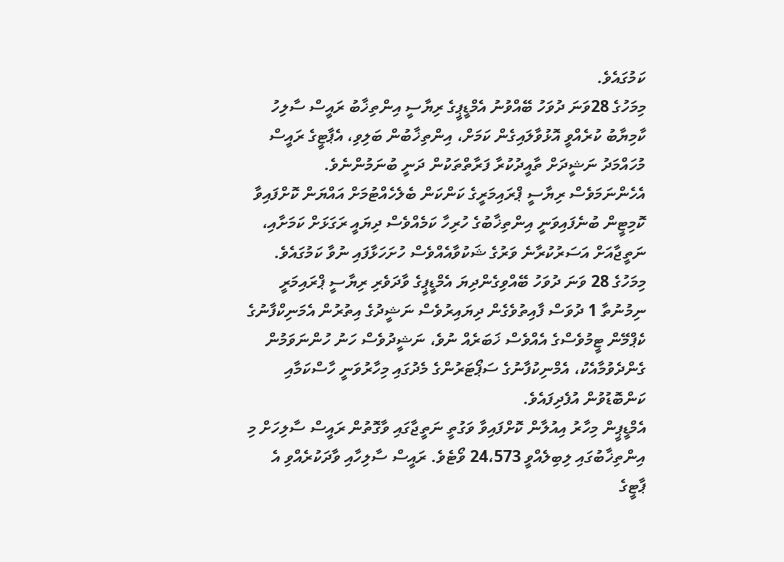ކަމުގައެވެ.
މިމަހުގެ 28ވަނަ ދުވަހު ބޭއްވުނު އެމްޑީޕީގެ ރިޔާސީ އިންތިޚާބު ރައީސް ސާލިހު ކާމިޔާބު ކުރެއްވީ އޮޅުވާލައިގެން ކަމަށް، އިންތިޚާބުން ބަލިވި، އެޕާޓީގެ ރައީސް މުހައްމަދު ނަޝީދަށް ތާއީދުކުރާ ފަރާތްތަކުން ދަނީ ބުނަމުންނެވެ. އެހެންނަމަވެސް ރިޔާސީ ޕްރައިމަރީގެ ކަންކަން ބެލެހެއްޓުމަށް އައްޔަން ކޮށްފައިވާ ކޮމިޓީން ބުނެފައިވަނީ އިންތިޚާބުގެ ހުރިހާ ކަމެއްވެސް ދިޔައީ ރަގަޅަށް ކަމަށާއި، ނަތީޖާއަށް އަސަރުކުރާނެ ވަރުގެ ޝަކުވާއެއްވެސް ހުށަހަޅާފައި ނުވާ ކަމުގައެވެ.
މިމަހުގެ 28 ވަނަ ދުވަހު ބޭއްވިގެންދިޔަ އެމްޑީޕީގެ ވާދަވެރި ރިޔާސީ ޕްރައިމަރީ ނިމުނުތާ 1 ދުވަސް ފާއިތުވެގެން ދިޔައިރުވެސް ނަޝީދުގެ އިތުރުން އެމަނިކްފާނުގެ ކެޕްމޭން ޓީމުވެސްގެ އެއްވެސް ޚަބަރެއް ނުވެ، ނަޝީދުވެސް ހަނު ހުންނަވަމުން ގެންދެވުމާއެކު، އެމްނިކުފާނުގެ ސަޕޯޓަރުންގެ މެދުގައި މިހާރުވަނީ ހާސްކަމާއި ކަންބޮޑުވުން އުފެދިފައެވެ.
އެމްޑީޕީން މިހާރު އިއުލާން ކޮށްފައިވާ ވަގުތީ ނަތީޖާގައި ވާގޮތުން ރައީސް ސާލިހަށް މި އިންތިޚާބުގައި ލިބިލެއްވީ 24،573 ވޯޓެވެ. ރައީސް ސާލިހާއި ވާދަކުރެއްވި އެ ޕާޓީގެ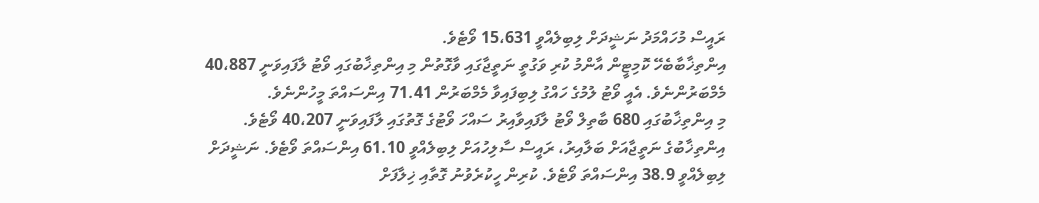ރައީސް މުހައްމަދު ނަޝީދަށް ލިބިލެއްވީ 15،631 ވޯޓެވެ.
އިންތިޚާބާބެހޭ ކޮމިޓީން އާންމު ކުރި ވަގުތީ ނަތީޖާގައި ވާގޮތުން މި އިންތިޚާބުގައި ވޯޓު ލާފައިވަނީ 40،887 މެމްބަރުންނެވެ. އެއީ ވޯޓު ލުމުގެ ހައްގު ލިބިފައިވާ މެމްބަރުން 71.41 އިންސައްތަ މީހުންނެވެ.
މި އިންތިޚާބުގައި 680 ބާތިލް ވޯޓު ލާފައިވާއިރު ސައްހަ ވޯޓުގެ ގޮތުގައި ލާފައިވަނީ 40،207 ވޯޓެވެ.
އިންތިޚާބުގެ ނަތީޖާއަށް ބަލާއިރު، ރައީސް ސާލިހުއަށް ލިބިލެއްވީ 61.10 އިންސައްތަ ވޯޓެވެ. ނަޝީދަށް ލިބިލެއްވީ 38.9 އިންސައްތަ ވޯޓެވެ. ކުރިން ހީކުރެވުނު ގޮތާއި ޚިލާފަށް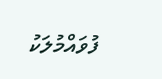ފުވައްމުލަކު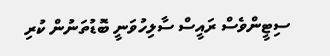ސިޓީންވެސް ރައީސް ސާލިހުވަނީ ބޮޑުތަނުން ކުރި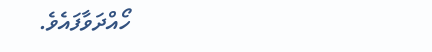ހޯއްދަވާފައެވެ.